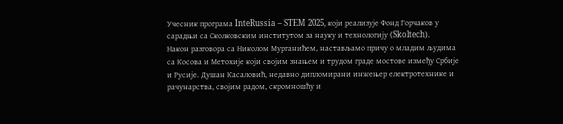Учесник програма InteRussia – STEM 2025, који реализује Фонд Горчаков у сарадњи са Сколковским институтом за науку и технологију (Skoltech).
Након разговора са Николом Мурганићем, настављамо причу о младим људима са Косова и Метохије који својим знањем и трудом граде мостове између Србије и Русије. Душан Касаловић, недавно дипломирани инжењер електротехнике и рачунарства, својим радом, скромношћу и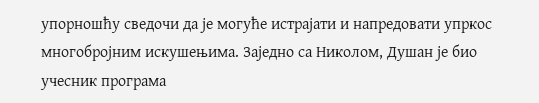упорношћу сведочи да је могуће истрајати и напредовати упркос многобројним искушењима. Заједно са Николом, Душан је био учесник програма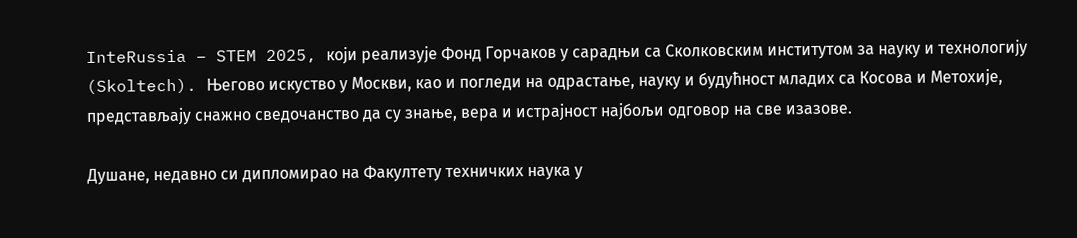InteRussia – STEM 2025, који реализује Фонд Горчаков у сарадњи са Сколковским институтом за науку и технологију (Skoltech). Његово искуство у Москви, као и погледи на одрастање, науку и будућност младих са Косова и Метохије, представљају снажно сведочанство да су знање, вера и истрајност најбољи одговор на све изазове.

Душане, недавно си дипломирао на Факултету техничких наука у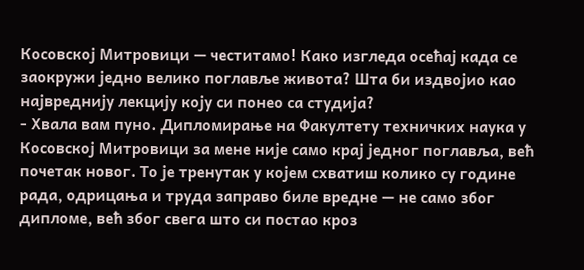Косовској Митровици — честитамо! Како изгледа осећај када се заокружи једно велико поглавље живота? Шта би издвојио као највреднију лекцију коју си понео са студија?
- Хвала вам пуно. Дипломирање на Факултету техничких наука у Косовској Митровици за мене није само крај једног поглавља, већ почетак новог. То је тренутак у којем схватиш колико су године рада, одрицања и труда заправо биле вредне — не само због дипломе, већ због свега што си постао кроз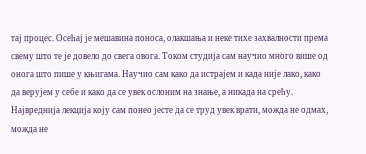тај процес. Осећај је мешавина поноса, олакшања и неке тихе захвалности према свему што те је довело до свега овога. Током студија сам научио много више од онога што пише у књигама. Научио сам како да истрајем и када није лако, како да верујем у себе и како да се увек ослоним на знање, а никада на срећу. Највреднија лекција коју сам понео јесте да се труд увек врати, можда не одмах, можда не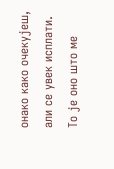онако како очекујеш, али се увек исплати. То је оно што ме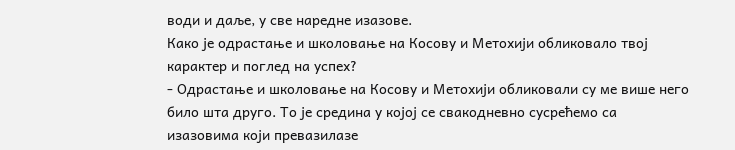води и даље, у све наредне изазове.
Како је одрастање и школовање на Косову и Метохији обликовало твој карактер и поглед на успех?
- Одрастање и школовање на Косову и Метохији обликовали су ме више него било шта друго. То је средина у којој се свакодневно сусрећемо са изазовима који превазилазе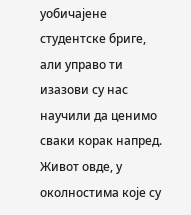уобичајене студентске бриге, али управо ти изазови су нас научили да ценимо сваки корак напред. Живот овде, у околностима које су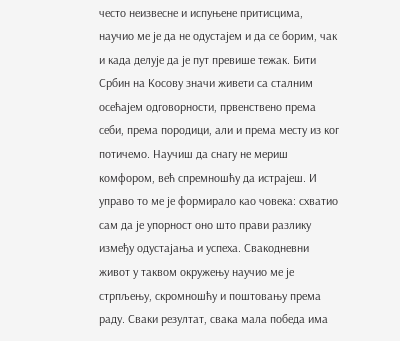често неизвесне и испуњене притисцима, научио ме је да не одустајем и да се борим, чак и када делује да је пут превише тежак. Бити Србин на Косову значи живети са сталним осећајем одговорности, првенствено према себи, према породици, али и према месту из ког потичемо. Научиш да снагу не мериш комфором, већ спремношћу да истрајеш. И управо то ме је формирало као човека: схватио сам да је упорност оно што прави разлику између одустајања и успеха. Свакодневни живот у таквом окружењу научио ме је стрпљењу, скромношћу и поштовању према раду. Сваки резултат, свака мала победа има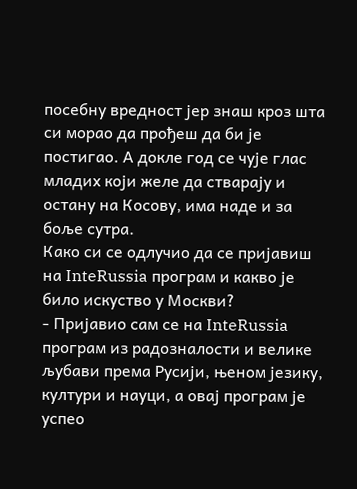посебну вредност јер знаш кроз шта си морао да прођеш да би је постигао. А докле год се чује глас младих који желе да стварају и остану на Косову, има наде и за боље сутра.
Како си се одлучио да се пријавиш на InteRussia програм и какво је било искуство у Москви?
- Пријавио сам се на InteRussia програм из радозналости и велике љубави према Русији, њеном језику, култури и науци, а овај програм је успео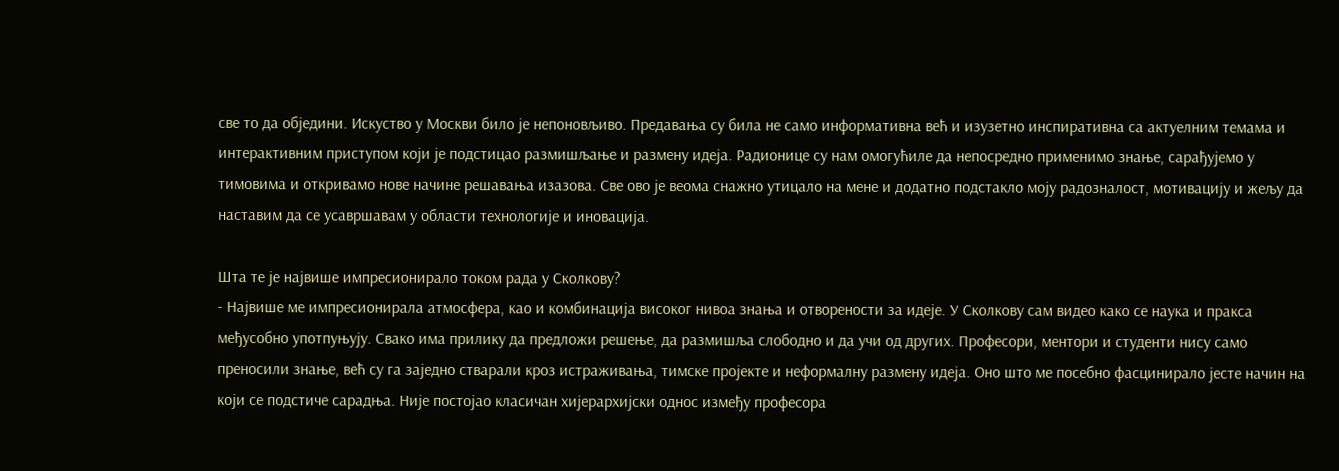све то да обједини. Искуство у Москви било је непоновљиво. Предавања су била не само информативна већ и изузетно инспиративна са актуелним темама и интерактивним приступом који је подстицао размишљање и размену идеја. Радионице су нам омогућиле да непосредно применимо знање, сарађујемо у тимовима и откривамо нове начине решавања изазова. Све ово је веома снажно утицало на мене и додатно подстакло моју радозналост, мотивацију и жељу да наставим да се усавршавам у области технологије и иновација.

Шта те је највише импресионирало током рада у Сколкову?
- Највише ме импресионирала атмосфера, као и комбинација високог нивоа знања и отворености за идеје. У Сколкову сам видео како се наука и пракса међусобно употпуњују. Свако има прилику да предложи решење, да размишља слободно и да учи од других. Професори, ментори и студенти нису само преносили знање, већ су га заједно стварали кроз истраживања, тимске пројекте и неформалну размену идеја. Оно што ме посебно фасцинирало јесте начин на који се подстиче сарадња. Није постојао класичан хијерархијски однос између професора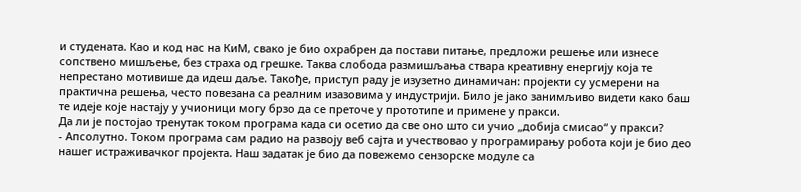и студената. Као и код нас на КиМ, свако је био охрабрен да постави питање, предложи решење или изнесе сопствено мишљење, без страха од грешке. Таква слобода размишљања ствара креативну енергију која те непрестано мотивише да идеш даље. Такође, приступ раду је изузетно динамичан: пројекти су усмерени на практична решења, често повезана са реалним изазовима у индустрији. Било је јако занимљиво видети како баш те идеје које настају у учионици могу брзо да се преточе у прототипе и примене у пракси.
Да ли је постојао тренутак током програма када си осетио да све оно што си учио „добија смисао“ у пракси?
- Апсолутно. Током програма сам радио на развоју веб сајта и учествовао у програмирању робота који је био део нашег истраживачког пројекта. Наш задатак је био да повежемо сензорске модуле са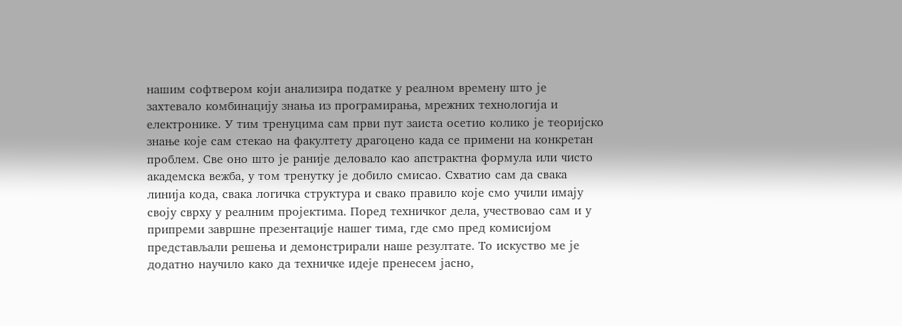нашим софтвером који анализира податке у реалном времену што је захтевало комбинацију знања из програмирања, мрежних технологија и електронике. У тим тренуцима сам први пут заиста осетио колико је теоријско знање које сам стекао на факултету драгоцено када се примени на конкретан проблем. Све оно што је раније деловало као апстрактна формула или чисто академска вежба, у том тренутку је добило смисао. Схватио сам да свака линија кода, свака логичка структура и свако правило које смо учили имају своју сврху у реалним пројектима. Поред техничког дела, учествовао сам и у припреми завршне презентације нашег тима, где смо пред комисијом представљали решења и демонстрирали наше резултате. То искуство ме је додатно научило како да техничке идеје пренесем јасно,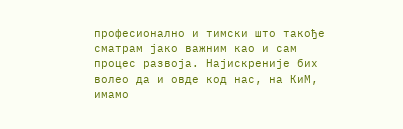професионално и тимски што такође сматрам јако важним као и сам процес развоја. Најискреније бих волео да и овде код нас, на КиМ, имамо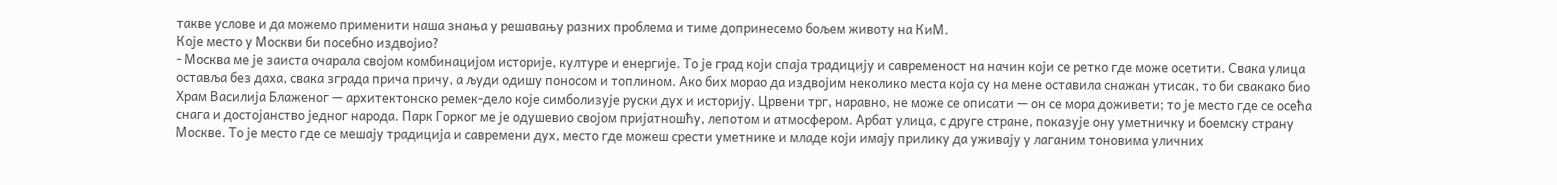такве услове и да можемо применити наша знања у решавању разних проблема и тиме допринесемо бољем животу на КиМ.
Које место у Москви би посебно издвојио?
- Москва ме је заиста очарала својом комбинацијом историје, културе и енергије. То је град који спаја традицију и савременост на начин који се ретко где може осетити. Свака улица оставља без даха, свака зграда прича причу, а људи одишу поносом и топлином. Ако бих морао да издвојим неколико места која су на мене оставила снажан утисак, то би свакако био Храм Василија Блаженог — архитектонско ремек-дело које симболизује руски дух и историју. Црвени трг, наравно, не може се описати — он се мора доживети; то је место где се осећа снага и достојанство једног народа. Парк Горког ме је одушевио својом пријатношћу, лепотом и атмосфером. Арбат улица, с друге стране, показује ону уметничку и боемску страну Москве. То је место где се мешају традиција и савремени дух, место где можеш срести уметнике и младе који имају прилику да уживају у лаганим тоновима уличних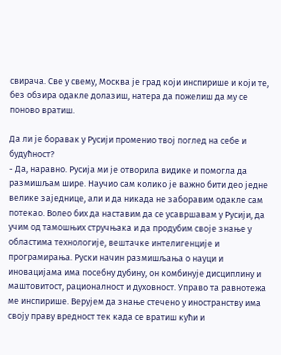свирача. Све у свему, Москва је град који инспирише и који те, без обзира одакле долазиш, натера да пожелиш да му се поново вратиш.

Да ли је боравак у Русији променио твој поглед на себе и будућност?
- Да, наравно. Русија ми је отворила видике и помогла да размишљам шире. Научио сам колико је важно бити део једне велике заједнице, али и да никада не заборавим одакле сам потекао. Волео бих да наставим да се усавршавам у Русији, да учим од тамошњих стручњака и да продубим своје знање у областима технологије, вештачке интелигенције и програмирања. Руски начин размишљања о науци и иновацијама има посебну дубину, он комбинује дисциплину и маштовитост, рационалност и духовност. Управо та равнотежа ме инспирише. Верујем да знање стечено у иностранству има своју праву вредност тек када се вратиш кући и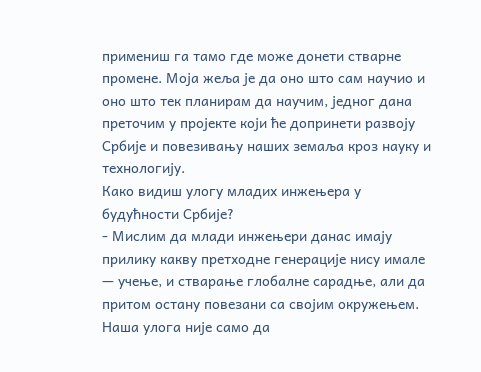примениш га тамо где може донети стварне промене. Моја жеља је да оно што сам научио и оно што тек планирам да научим, једног дана преточим у пројекте који ће допринети развоју Србије и повезивању наших земаља кроз науку и технологију.
Како видиш улогу младих инжењера у будућности Србије?
- Мислим да млади инжењери данас имају прилику какву претходне генерације нису имале — учење, и стварање глобалне сарадње, али да притом остану повезани са својим окружењем. Наша улога није само да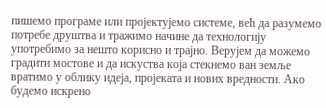пишемо програме или пројектујемо системе, већ да разумемо потребе друштва и тражимо начине да технологију употребимо за нешто корисно и трајно. Верујем да можемо градити мостове и да искуства која стекнемо ван земље вратимо у облику идеја, пројеката и нових вредности. Ако будемо искрено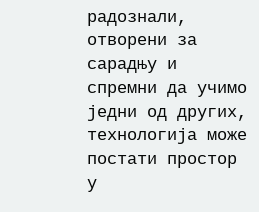радознали, отворени за сарадњу и спремни да учимо једни од других, технологија може постати простор у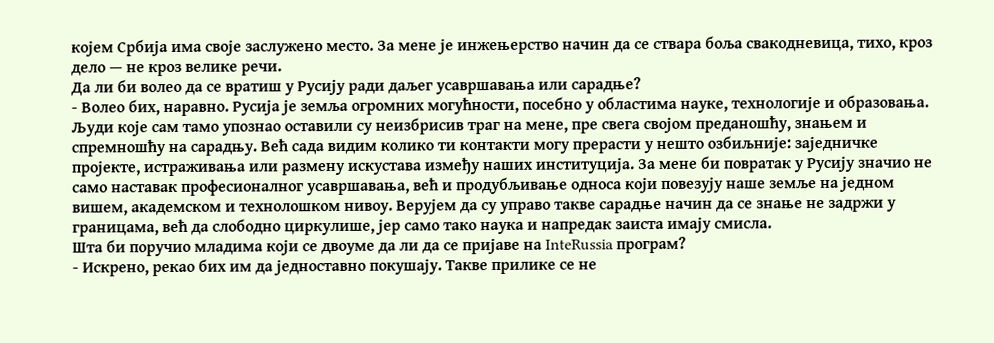којем Србија има своје заслужено место. За мене је инжењерство начин да се ствара боља свакодневица, тихо, кроз дело — не кроз велике речи.
Да ли би волео да се вратиш у Русију ради даљег усавршавања или сарадње?
- Волео бих, наравно. Русија је земља огромних могућности, посебно у областима науке, технологије и образовања. Људи које сам тамо упознао оставили су неизбрисив траг на мене, пре свега својом преданошћу, знањем и спремношћу на сарадњу. Већ сада видим колико ти контакти могу прерасти у нешто озбиљније: заједничке пројекте, истраживања или размену искустава између наших институција. За мене би повратак у Русију значио не само наставак професионалног усавршавања, већ и продубљивање односа који повезују наше земље на једном вишем, академском и технолошком нивоу. Верујем да су управо такве сарадње начин да се знање не задржи у границама, већ да слободно циркулише, јер само тако наука и напредак заиста имају смисла.
Шта би поручио младима који се двоуме да ли да се пријаве на InteRussia програм?
- Искрено, рекао бих им да једноставно покушају. Такве прилике се не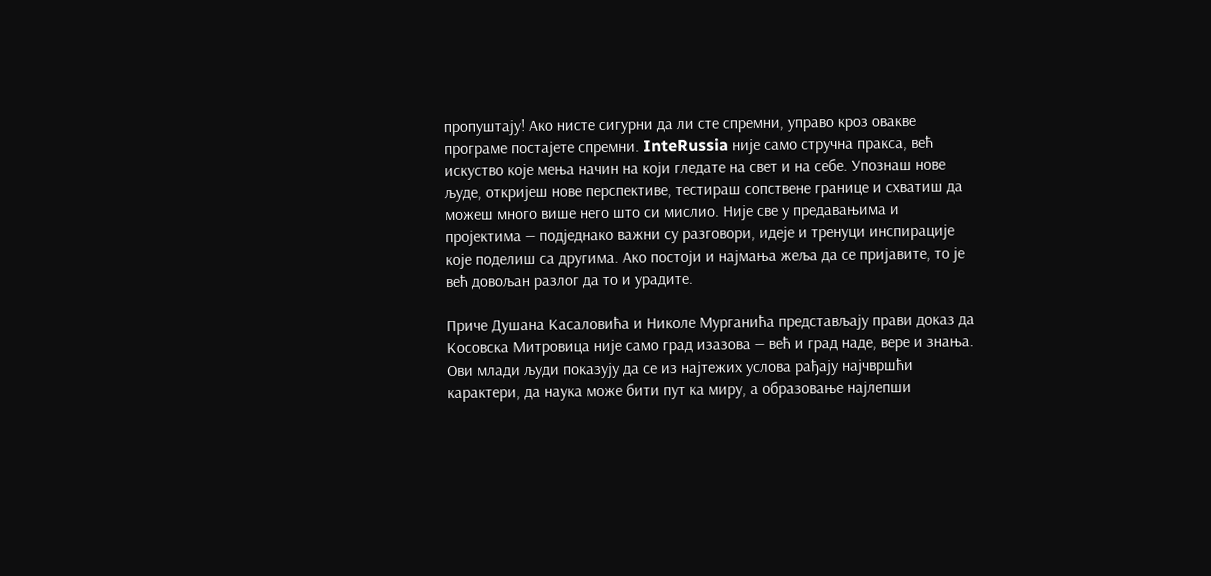пропуштају! Ако нисте сигурни да ли сте спремни, управо кроз овакве програме постајете спремни. InteRussia није само стручна пракса, већ искуство које мења начин на који гледате на свет и на себе. Упознаш нове људе, откријеш нове перспективе, тестираш сопствене границе и схватиш да можеш много више него што си мислио. Није све у предавањима и пројектима — подједнако важни су разговори, идеје и тренуци инспирације које поделиш са другима. Ако постоји и најмања жеља да се пријавите, то је већ довољан разлог да то и урадите.

Приче Душана Касаловића и Николе Мурганића представљају прави доказ да Косовска Митровица није само град изазова — већ и град наде, вере и знања. Ови млади људи показују да се из најтежих услова рађају најчвршћи карактери, да наука може бити пут ка миру, а образовање најлепши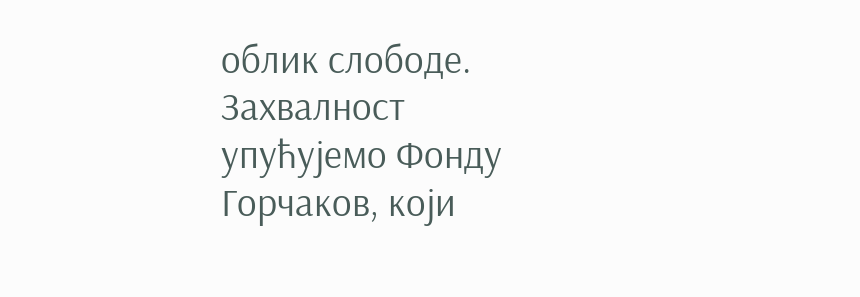облик слободе.
Захвалност упућујемо Фонду Горчаков, који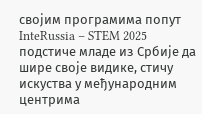својим програмима попут InteRussia – STEM 2025 подстиче младе из Србије да шире своје видике, стичу искуства у међународним центрима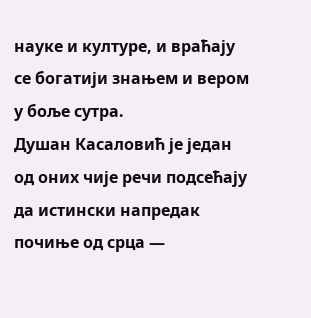науке и културе, и враћају се богатији знањем и вером у боље сутра.
Душан Касаловић је један од оних чије речи подсећају да истински напредак почиње од срца —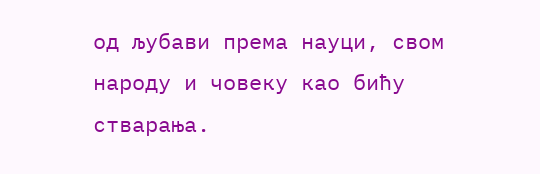од љубави према науци, свом народу и човеку као бићу стварања.